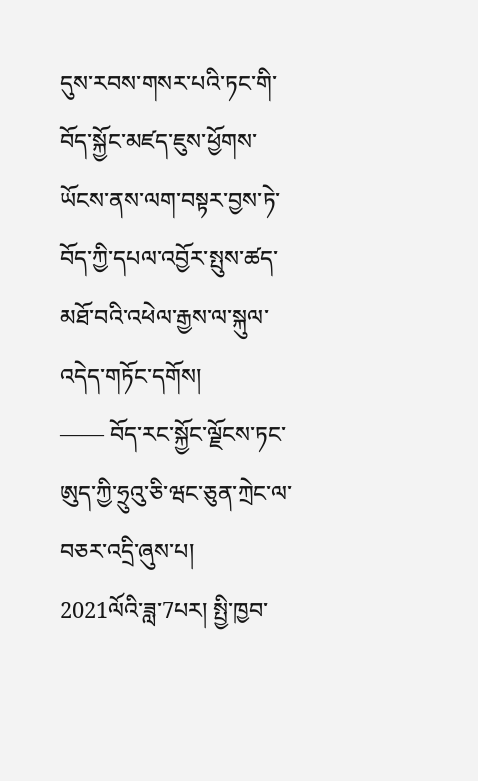དུས་རབས་གསར་པའི་ཏང་གི་བོད་སྐྱོང་མཛད་ཇུས་ཕྱོགས་ཡོངས་ནས་ལག་བསྟར་བྱས་ཏེ་བོད་ཀྱི་དཔལ་འབྱོར་སྤུས་ཚད་མཐོ་བའི་འཕེལ་རྒྱས་ལ་སྐུལ་འདེད་གཏོང་དགོས།
—— བོད་རང་སྐྱོང་ལྗོངས་ཏང་ཨུད་ཀྱི་ཧྲུའུ་ཅི་ཝང་ཅུན་ཀྲེང་ལ་བཅར་འདྲི་ཞུས་པ།
2021ལོའི་ཟླ་7པར། སྤྱི་ཁྱབ་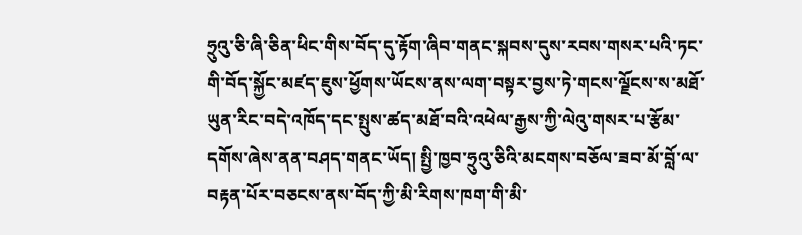ཧྲུའུ་ཅི་ཞི་ཅིན་ཕིང་གིས་བོད་དུ་རྟོག་ཞིབ་གནང་སྐབས་དུས་རབས་གསར་པའི་ཏང་གི་བོད་སྐྱོང་མཛད་ཇུས་ཕྱོགས་ཡོངས་ནས་ལག་བསྟར་བྱས་ཏེ་གངས་ལྗོངས་ས་མཐོ་ཡུན་རིང་བདེ་འཁོད་དང་སྤུས་ཚད་མཐོ་བའི་འཕེལ་རྒྱས་ཀྱི་ལེའུ་གསར་པ་རྩོམ་དགོས་ཞེས་ནན་བཤད་གནང་ཡོད། སྤྱི་ཁྱབ་ཧྲུའུ་ཅིའི་མངགས་བཅོལ་ཟབ་མོ་བློ་ལ་བརྟན་པོར་བཅངས་ནས་བོད་ཀྱི་མི་རིགས་ཁག་གི་མི་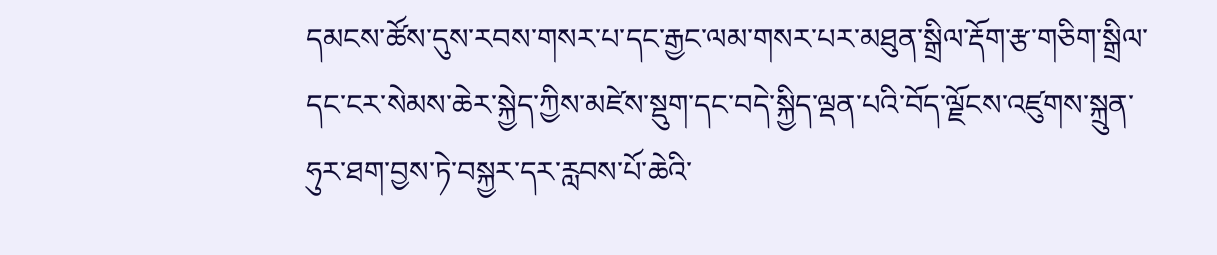དམངས་ཚོས་དུས་རབས་གསར་པ་དང་རྒྱང་ལམ་གསར་པར་མཐུན་སྒྲིལ་རྡོག་རྩ་གཅིག་སྒྲིལ་དང་ངར་སེམས་ཆེར་སྐྱེད་ཀྱིས་མཛེས་སྡུག་དང་བདེ་སྐྱིད་ལྡན་པའི་བོད་ལྗོངས་འཛུགས་སྐྲུན་ཧུར་ཐག་བྱས་ཏེ་བསྐྱར་དར་རླབས་པོ་ཆེའི་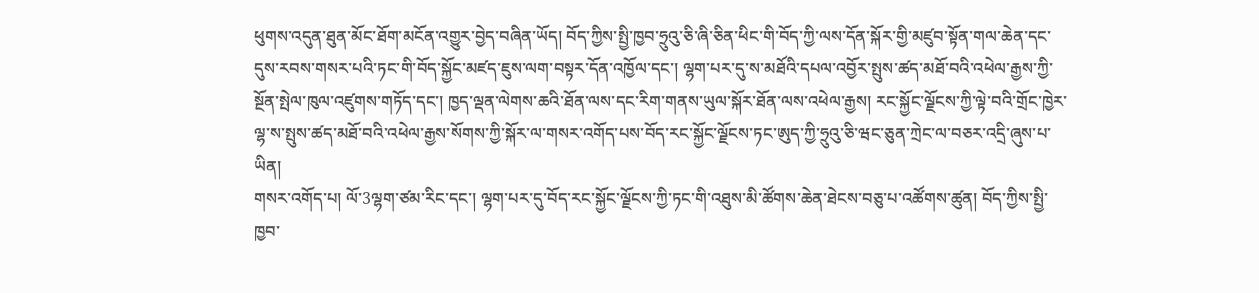ཕུགས་འདུན་ཐུན་མོང་ཐོག་མངོན་འགྱུར་བྱེད་བཞིན་ཡོད། བོད་ཀྱིས་སྤྱི་ཁྱབ་ཧྲུའུ་ཅི་ཞི་ཅིན་ཕིང་གི་བོད་ཀྱི་ལས་དོན་སྐོར་གྱི་མཛུབ་སྟོན་གལ་ཆེན་དང་དུས་རབས་གསར་པའི་ཏང་གི་བོད་སྐྱོང་མཛད་ཇུས་ལག་བསྟར་དོན་འཁྱོལ་དང་། ལྷག་པར་དུ་ས་མཐོའི་དཔལ་འབྱོར་སྤུས་ཚད་མཐོ་བའི་འཕེལ་རྒྱས་ཀྱི་སྔོན་སྤེལ་ཁུལ་འཛུགས་གཏོད་དང་། ཁྱད་ལྡན་ལེགས་ཆའི་ཐོན་ལས་དང་རིག་གནས་ཡུལ་སྐོར་ཐོན་ལས་འཕེལ་རྒྱས། རང་སྐྱོང་ལྗོངས་ཀྱི་ལྟེ་བའི་གྲོང་ཁྱེར་ལྷ་ས་སྤུས་ཚད་མཐོ་བའི་འཕེལ་རྒྱས་སོགས་ཀྱི་སྐོར་ལ་གསར་འགོད་པས་བོད་རང་སྐྱོང་ལྗོངས་ཏང་ཨུད་ཀྱི་ཧྲུའུ་ཅི་ཝང་ཅུན་ཀྲེང་ལ་བཅར་འདྲི་ཞུས་པ་ཡིན།
གསར་འགོད་པ། ལོ་3ལྷག་ཙམ་རིང་དང་། ལྷག་པར་དུ་བོད་རང་སྐྱོང་ལྗོངས་ཀྱི་ཏང་གི་འཐུས་མི་ཚོགས་ཆེན་ཐེངས་བཅུ་པ་འཚོགས་ཚུན། བོད་ཀྱིས་སྤྱི་ཁྱབ་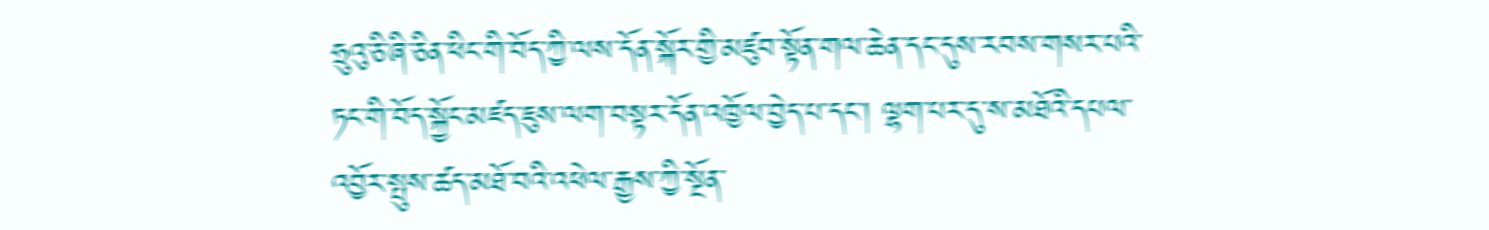ཧྲུའུ་ཅི་ཞི་ཅིན་ཕིང་གི་བོད་ཀྱི་ལས་དོན་སྐོར་གྱི་མཛུབ་སྟོན་གལ་ཆེན་དང་དུས་རབས་གསར་པའི་ཏང་གི་བོད་སྐྱོང་མཛད་ཇུས་ལག་བསྟར་དོན་འཁྱོལ་བྱེད་པ་དང་། ལྷག་པར་དུ་ས་མཐོའི་དཔལ་འབྱོར་སྤུས་ཚད་མཐོ་བའི་འཕེལ་རྒྱས་ཀྱི་སྔོན་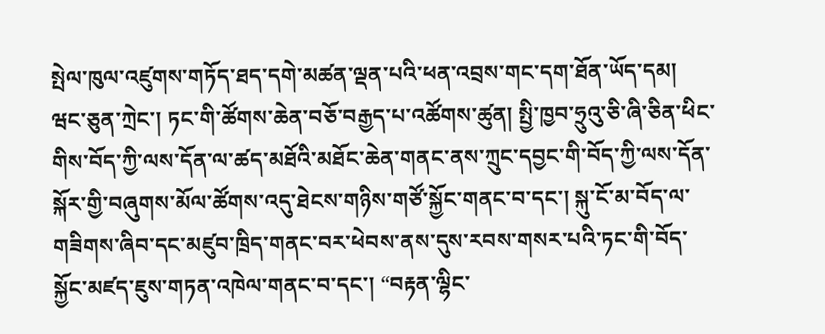སྤེལ་ཁུལ་འཛུགས་གཏོད་ཐད་དགེ་མཚན་ལྡན་པའི་ཕན་འབྲས་གང་དག་ཐོན་ཡོད་དམ།
ཝང་ཅུན་ཀྲེང་། ཏང་གི་ཚོགས་ཆེན་བཅོ་བརྒྱད་པ་འཚོགས་ཚུན། སྤྱི་ཁྱབ་ཧྲུའུ་ཅི་ཞི་ཅིན་ཕིང་གིས་བོད་ཀྱི་ལས་དོན་ལ་ཚད་མཐོའི་མཐོང་ཆེན་གནང་ནས་ཀྲུང་དབྱང་གི་བོད་ཀྱི་ལས་དོན་སྐོར་གྱི་བཞུགས་མོལ་ཚོགས་འདུ་ཐེངས་གཉིས་གཙོ་སྐྱོང་གནང་བ་དང་། སྐུ་ངོ་མ་བོད་ལ་གཟིགས་ཞིབ་དང་མཛུབ་ཁྲིད་གནང་བར་ཕེབས་ནས་དུས་རབས་གསར་པའི་ཏང་གི་བོད་སྐྱོང་མཛད་ཇུས་གཏན་འཁེལ་གནང་བ་དང་། “བརྟན་ལྷིང་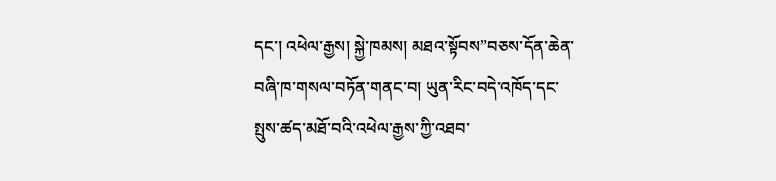དང་། འཕེལ་རྒྱས། སྐྱེ་ཁམས། མཐའ་སྟོབས”བཅས་དོན་ཆེན་བཞི་ཁ་གསལ་བཏོན་གནང་བ། ཡུན་རིང་བདེ་འཁོད་དང་སྤུས་ཚད་མཐོ་བའི་འཕེལ་རྒྱས་ཀྱི་འཐབ་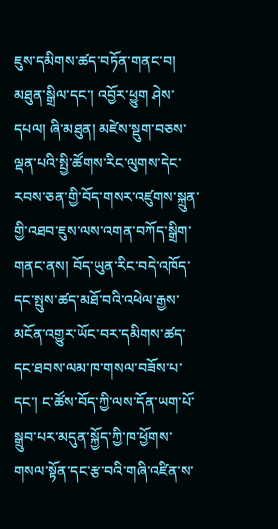ཇུས་དམིགས་ཚད་བཏོན་གནང་བ། མཐུན་སྒྲིལ་དང་། འབྱོར་ཕྱུག ཤེས་དཔལ། ཞི་མཐུན། མཛེས་སྡུག་བཅས་ལྡན་པའི་སྤྱི་ཚོགས་རིང་ལུགས་དེང་རབས་ཅན་གྱི་བོད་གསར་འཛུགས་སྐྲུན་གྱི་འཐབ་ཇུས་ལས་འགན་བཀོད་སྒྲིག་གནང་ནས། བོད་ཡུན་རིང་བདེ་འཁོད་དང་སྤུས་ཚད་མཐོ་བའི་འཕེལ་རྒྱས་མངོན་འགྱུར་ཡོང་བར་དམིགས་ཚད་དང་ཐབས་ལམ་ཁ་གསལ་བཟོས་པ་དང་། ང་ཚོས་བོད་ཀྱི་ལས་དོན་ཡག་པོ་སྒྲུབ་པར་མདུན་སྐྱོད་ཀྱི་ཁ་ཕྱོགས་གསལ་སྟོན་དང་རྩ་བའི་གཞི་འཛིན་ས་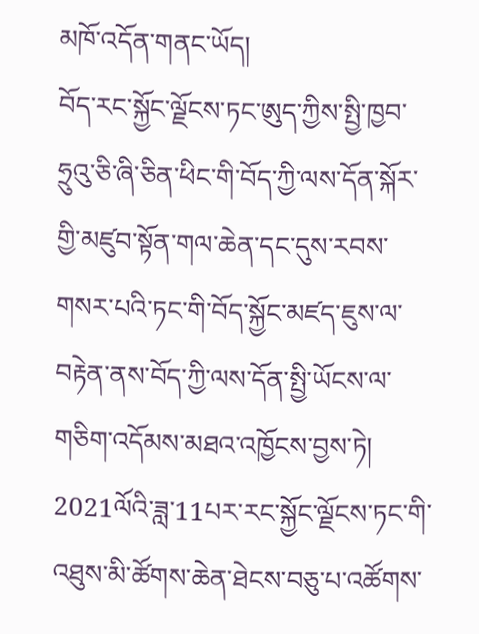མཁོ་འདོན་གནང་ཡོད།
བོད་རང་སྐྱོང་ལྗོངས་ཏང་ཨུད་ཀྱིས་སྤྱི་ཁྱབ་ཧྲུའུ་ཅི་ཞི་ཅིན་ཕིང་གི་བོད་ཀྱི་ལས་དོན་སྐོར་གྱི་མཛུབ་སྟོན་གལ་ཆེན་དང་དུས་རབས་གསར་པའི་ཏང་གི་བོད་སྐྱོང་མཛད་ཇུས་ལ་བརྟེན་ནས་བོད་ཀྱི་ལས་དོན་སྤྱི་ཡོངས་ལ་གཅིག་འདོམས་མཐའ་འཁྱོངས་བྱས་ཏེ། 2021ལོའི་ཟླ་11པར་རང་སྐྱོང་ལྗོངས་ཏང་གི་འཐུས་མི་ཚོགས་ཆེན་ཐེངས་བཅུ་པ་འཚོགས་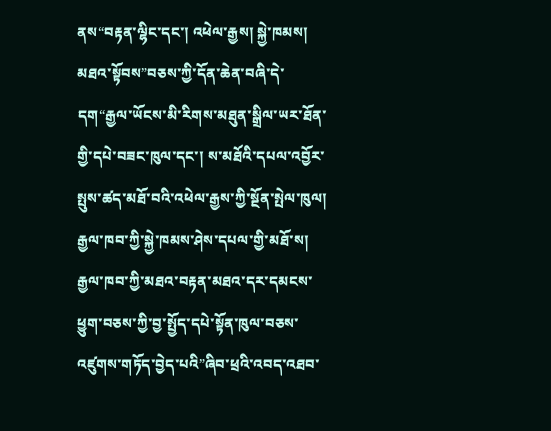ནས“བརྟན་ལྷིང་དང་། འཕེལ་རྒྱས། སྐྱེ་ཁམས། མཐའ་སྟོབས”བཅས་ཀྱི་དོན་ཆེན་བཞི་དེ་དག“རྒྱལ་ཡོངས་མི་རིགས་མཐུན་སྒྲིལ་ཡར་ཐོན་གྱི་དཔེ་བཟང་ཁུལ་དང་། ས་མཐོའི་དཔལ་འབྱོར་སྤུས་ཚད་མཐོ་བའི་འཕེལ་རྒྱས་ཀྱི་སྔོན་སྤེལ་ཁུལ། རྒྱལ་ཁབ་ཀྱི་སྐྱེ་ཁམས་ཤེས་དཔལ་གྱི་མཐོ་ས། རྒྱལ་ཁབ་ཀྱི་མཐའ་བརྟན་མཐའ་དར་དམངས་ཕྱུག་བཅས་ཀྱི་བྱ་སྤྱོད་དཔེ་སྟོན་ཁུལ་བཅས་འཛུགས་གཏོད་བྱེད་པའི”ཞིབ་ཕྲའི་འབད་འཐབ་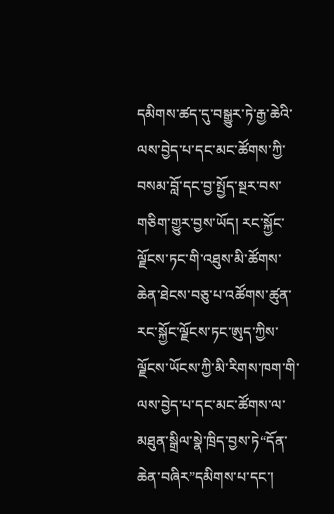དམིགས་ཚད་དུ་བསྒྱུར་ཏེ་རྒྱ་ཆེའི་ལས་བྱེད་པ་དང་མང་ཚོགས་ཀྱི་བསམ་བློ་དང་བྱ་སྤྱོད་སྔར་བས་གཅིག་གྱུར་བྱས་ཡོད། རང་སྐྱོང་ལྗོངས་ཏང་གི་འཐུས་མི་ཚོགས་ཆེན་ཐེངས་བཅུ་པ་འཚོགས་ཚུན་རང་སྐྱོང་ལྗོངས་ཏང་ཨུད་ཀྱིས་ལྗོངས་ཡོངས་ཀྱི་མི་རིགས་ཁག་གི་ལས་བྱེད་པ་དང་མང་ཚོགས་ལ་མཐུན་སྒྲིལ་སྣེ་ཁྲིད་བྱས་ཏེ“དོན་ཆེན་བཞིར”དམིགས་པ་དང་།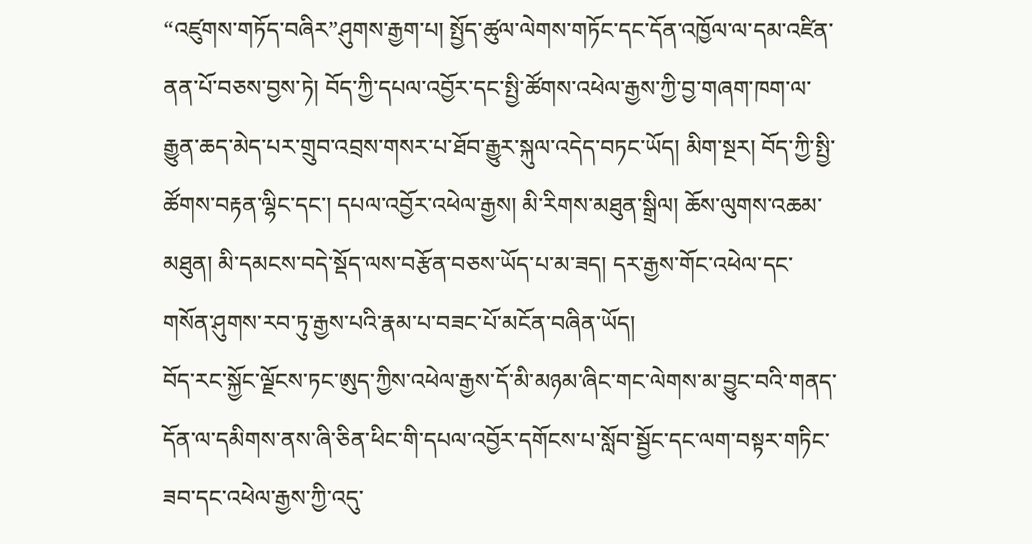“འཛུགས་གཏོད་བཞིར”ཤུགས་རྒྱག་པ། སྤྱོད་ཚུལ་ལེགས་གཏོང་དང་དོན་འཁྱོལ་ལ་དམ་འཛིན་ནན་པོ་བཅས་བྱས་ཏེ། བོད་ཀྱི་དཔལ་འབྱོར་དང་སྤྱི་ཚོགས་འཕེལ་རྒྱས་ཀྱི་བྱ་གཞག་ཁག་ལ་རྒྱུན་ཆད་མེད་པར་གྲུབ་འབྲས་གསར་པ་ཐོབ་རྒྱུར་སྐུལ་འདེད་བཏང་ཡོད། མིག་སྔར། བོད་ཀྱི་སྤྱི་ཚོགས་བརྟན་ལྷིང་དང་། དཔལ་འབྱོར་འཕེལ་རྒྱས། མི་རིགས་མཐུན་སྒྲིལ། ཆོས་ལུགས་འཆམ་མཐུན། མི་དམངས་བདེ་སྡོད་ལས་བརྩོན་བཅས་ཡོད་པ་མ་ཟད། དར་རྒྱས་གོང་འཕེལ་དང་གསོན་ཤུགས་རབ་ཏུ་རྒྱས་པའི་རྣམ་པ་བཟང་པོ་མངོན་བཞིན་ཡོད།
བོད་རང་སྐྱོང་ལྗོངས་ཏང་ཨུད་ཀྱིས་འཕེལ་རྒྱས་དོ་མི་མཉམ་ཞིང་གང་ལེགས་མ་བྱུང་བའི་གནད་དོན་ལ་དམིགས་ནས་ཞི་ཅིན་ཕིང་གི་དཔལ་འབྱོར་དགོངས་པ་སློབ་སྦྱོང་དང་ལག་བསྟར་གཏིང་ཟབ་དང་འཕེལ་རྒྱས་ཀྱི་འདུ་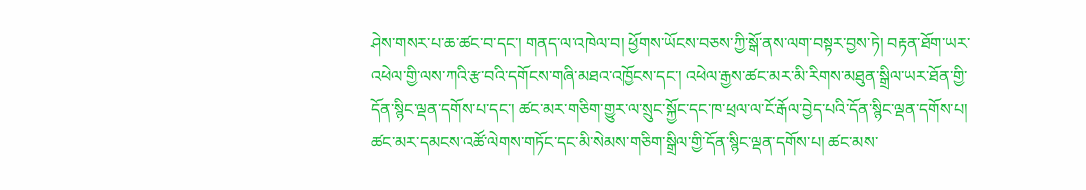ཤེས་གསར་པ་ཆ་ཚང་བ་དང་། གནད་ལ་འཁེལ་བ། ཕྱོགས་ཡོངས་བཅས་ཀྱི་སྒོ་ནས་ལག་བསྟར་བྱས་ཏེ། བརྟན་ཐོག་ཡར་འཕེལ་གྱི་ལས་ཀའི་རྩ་བའི་དགོངས་གཞི་མཐའ་འཁྱོངས་དང་། འཕེལ་རྒྱས་ཚང་མར་མི་རིགས་མཐུན་སྒྲིལ་ཡར་ཐོན་གྱི་དོན་སྙིང་ལྡན་དགོས་པ་དང་། ཚང་མར་གཅིག་གྱུར་ལ་སྲུང་སྐྱོང་དང་ཁ་ཕྲལ་ལ་ངོ་རྒོལ་བྱེད་པའི་དོན་སྙིང་ལྡན་དགོས་པ། ཚང་མར་དམངས་འཚོ་ལེགས་གཏོང་དང་མི་སེམས་གཅིག་སྒྲིལ་གྱི་དོན་སྙིང་ལྡན་དགོས་པ། ཚང་མས་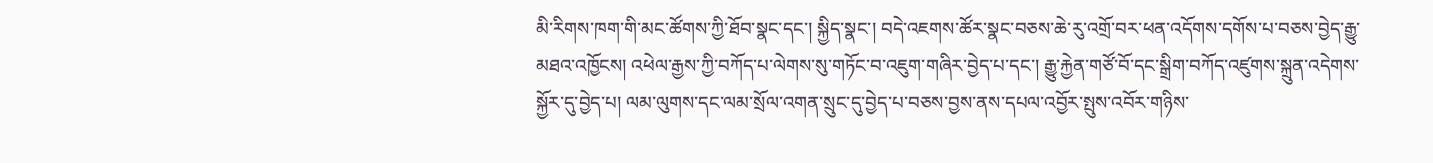མི་རིགས་ཁག་གི་མང་ཚོགས་ཀྱི་ཐོབ་སྣང་དང་། སྐྱིད་སྣང་། བདེ་འཇགས་ཚོར་སྣང་བཅས་ཆེ་རུ་འགྲོ་བར་ཕན་འདོགས་དགོས་པ་བཅས་བྱེད་རྒྱུ་མཐའ་འཁྱོངས། འཕེལ་རྒྱས་ཀྱི་བཀོད་པ་ལེགས་སུ་གཏོང་བ་འཇུག་གཞིར་བྱེད་པ་དང་། རྒྱུ་རྐྱེན་གཙོ་བོ་དང་སྒྲིག་བཀོད་འཛུགས་སྐྲུན་འདེགས་སྐྱོར་དུ་བྱེད་པ། ལམ་ལུགས་དང་ལམ་སྲོལ་འགན་སྲུང་དུ་བྱེད་པ་བཅས་བྱས་ནས་དཔལ་འབྱོར་སྤུས་འབོར་གཉིས་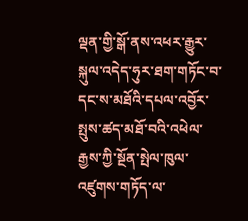ལྡན་གྱི་སྒོ་ནས་འཕར་རྒྱུར་སྐུལ་འདེད་ཧུར་ཐག་གཏོང་བ་དང་ས་མཐོའི་དཔལ་འབྱོར་སྤུས་ཚད་མཐོ་བའི་འཕེལ་རྒྱས་ཀྱི་སྔོན་སྤེལ་ཁུལ་འཛུགས་གཏོད་ལ་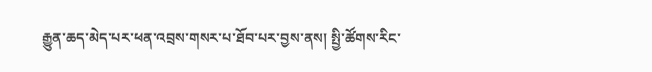རྒྱུན་ཆད་མེད་པར་ཕན་འབྲས་གསར་པ་ཐོབ་པར་བྱས་ནས། སྤྱི་ཚོགས་རིང་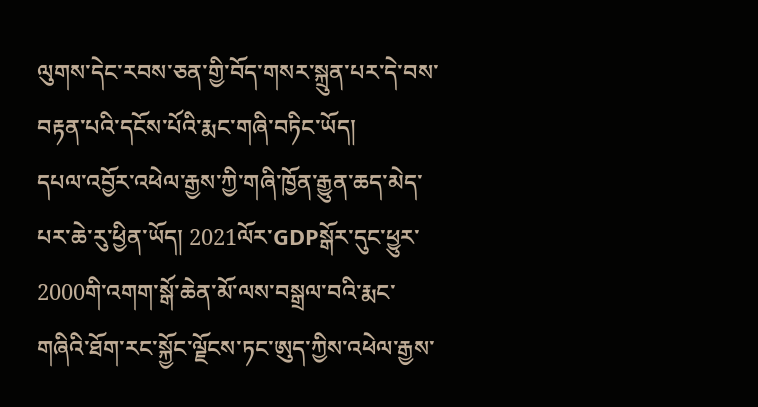ལུགས་དེང་རབས་ཅན་གྱི་བོད་གསར་སྐྲུན་པར་དེ་བས་བརྟན་པའི་དངོས་པོའི་རྨང་གཞི་བཏིང་ཡོད།
དཔལ་འབྱོར་འཕེལ་རྒྱས་ཀྱི་གཞི་ཁྱོན་རྒྱུན་ཆད་མེད་པར་ཆེ་རུ་ཕྱིན་ཡོད། 2021ལོར་GDPསྒོར་དུང་ཕྱུར་2000གི་འགག་སྒོ་ཆེན་མོ་ལས་བསྒྲལ་བའི་རྨང་གཞིའི་ཐོག་རང་སྐྱོང་ལྗོངས་ཏང་ཨུད་ཀྱིས་འཕེལ་རྒྱས་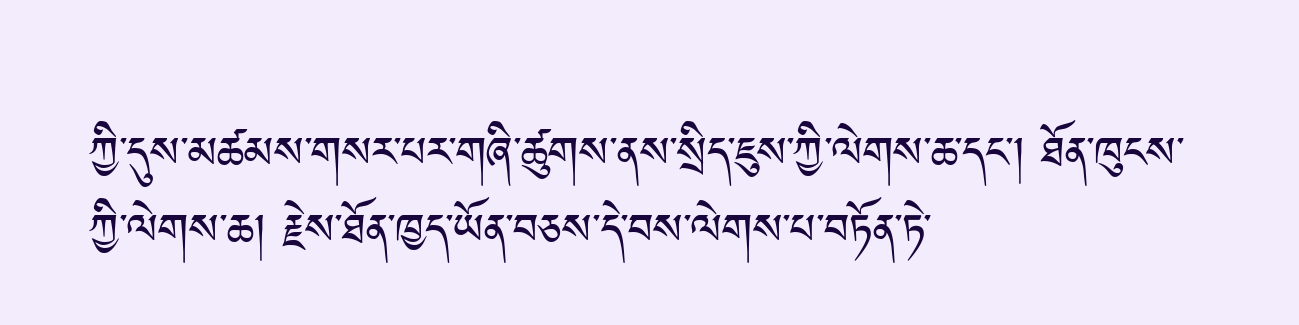ཀྱི་དུས་མཚམས་གསར་པར་གཞི་ཚུགས་ནས་སྲིད་ཇུས་ཀྱི་ལེགས་ཆ་དང་། ཐོན་ཁུངས་ཀྱི་ལེགས་ཆ། རྗེས་ཐོན་ཁྱད་ཡོན་བཅས་དེ་བས་ལེགས་པ་བཏོན་ཏེ་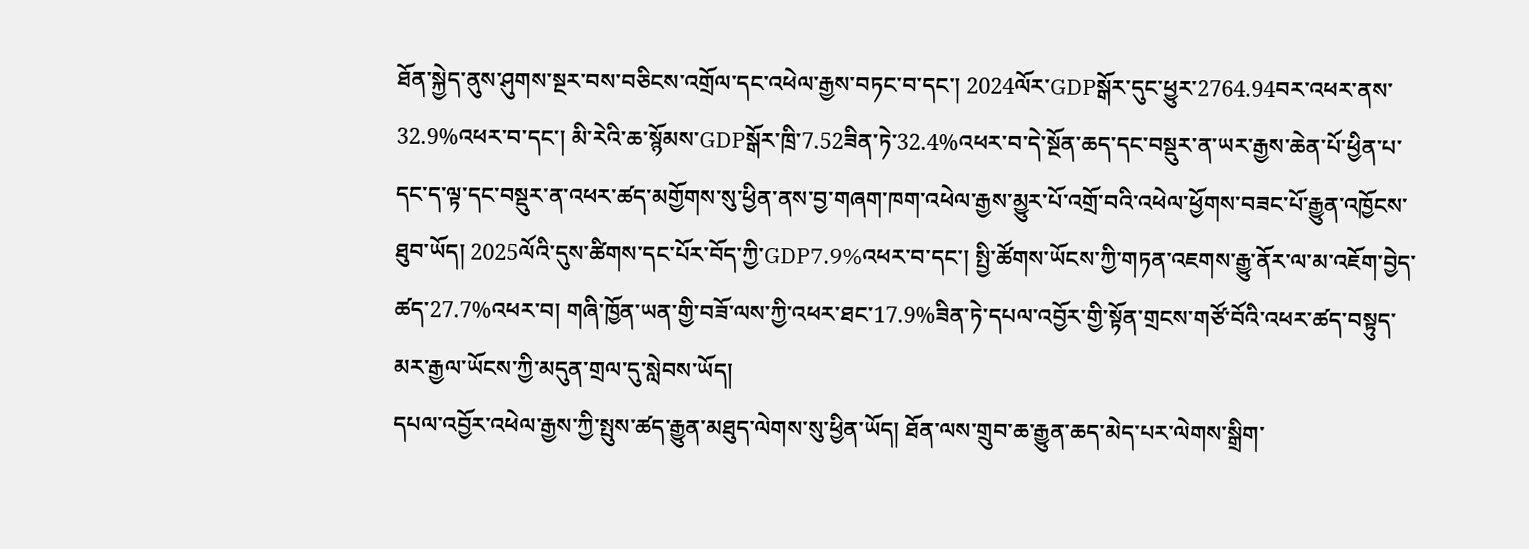ཐོན་སྐྱེད་ནུས་ཤུགས་སྔར་བས་བཅིངས་འགྲོལ་དང་འཕེལ་རྒྱས་བཏང་བ་དང་། 2024ལོར་GDPསྒོར་དུང་ཕྱུར་2764.94བར་འཕར་ནས་32.9%འཕར་བ་དང་། མི་རེའི་ཆ་སྙོམས་GDPསྒོར་ཁྲི་7.52ཟིན་ཏེ་32.4%འཕར་བ་དེ་སྔོན་ཆད་དང་བསྡུར་ན་ཡར་རྒྱས་ཆེན་པོ་ཕྱིན་པ་དང་ད་ལྟ་དང་བསྡུར་ན་འཕར་ཚད་མགྱོགས་སུ་ཕྱིན་ནས་བྱ་གཞག་ཁག་འཕེལ་རྒྱས་མྱུར་པོ་འགྲོ་བའི་འཕེལ་ཕྱོགས་བཟང་པོ་རྒྱུན་འཁྱོངས་ཐུབ་ཡོད། 2025ལོའི་དུས་ཚིགས་དང་པོར་བོད་ཀྱི་GDP7.9%འཕར་བ་དང་། སྤྱི་ཚོགས་ཡོངས་ཀྱི་གཏན་འཇགས་རྒྱུ་ནོར་ལ་མ་འཇོག་བྱེད་ཚད་27.7%འཕར་བ། གཞི་ཁྱོན་ཡན་གྱི་བཟོ་ལས་ཀྱི་འཕར་ཐང་17.9%ཟིན་ཏེ་དཔལ་འབྱོར་གྱི་སྟོན་གྲངས་གཙོ་བོའི་འཕར་ཚད་བསྟུད་མར་རྒྱལ་ཡོངས་ཀྱི་མདུན་གྲལ་དུ་སླེབས་ཡོད།
དཔལ་འབྱོར་འཕེལ་རྒྱས་ཀྱི་སྤུས་ཚད་རྒྱུན་མཐུད་ལེགས་སུ་ཕྱིན་ཡོད། ཐོན་ལས་གྲུབ་ཆ་རྒྱུན་ཆད་མེད་པར་ལེགས་སྒྲིག་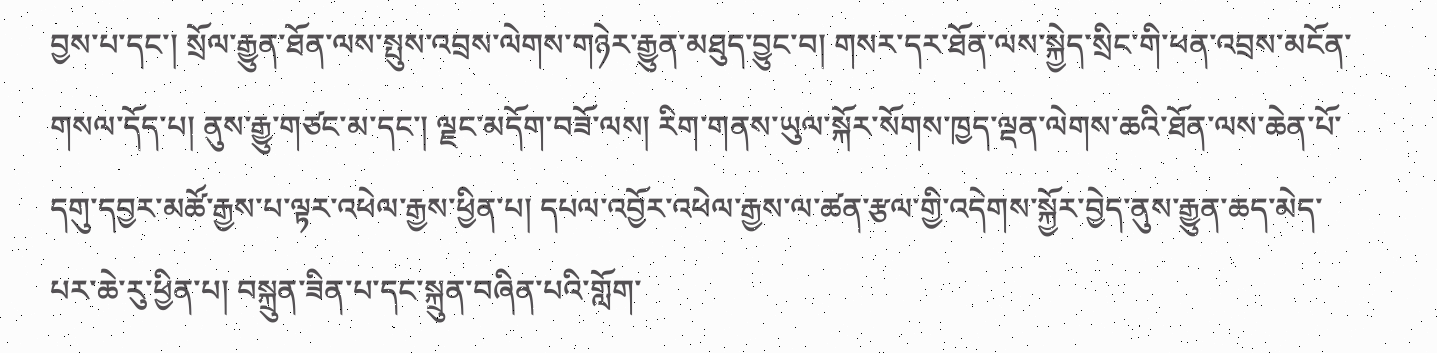བྱས་པ་དང་། སྲོལ་རྒྱུན་ཐོན་ལས་སྤུས་འབྲས་ལེགས་གཉེར་རྒྱུན་མཐུད་བྱུང་བ། གསར་དར་ཐོན་ལས་སྐྱེད་སྲིང་གི་ཕན་འབྲས་མངོན་གསལ་དོད་པ། ནུས་རྒྱུ་གཙང་མ་དང་། ལྗང་མདོག་བཟོ་ལས། རིག་གནས་ཡུལ་སྐོར་སོགས་ཁྱད་ལྡན་ལེགས་ཆའི་ཐོན་ལས་ཆེན་པོ་དགུ་དབྱར་མཚོ་རྒྱས་པ་ལྟར་འཕེལ་རྒྱས་ཕྱིན་པ། དཔལ་འབྱོར་འཕེལ་རྒྱས་ལ་ཚན་རྩལ་གྱི་འདེགས་སྐྱོར་བྱེད་ནུས་རྒྱུན་ཆད་མེད་པར་ཆེ་རུ་ཕྱིན་པ། བསྐྲུན་ཟིན་པ་དང་སྐྲུན་བཞིན་པའི་གློག་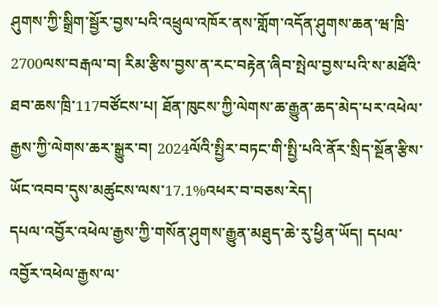ཤུགས་ཀྱི་སྒྲིག་སྦྱོར་བྱས་པའི་འཕྲུལ་འཁོར་ནས་གློག་འདོན་ཤུགས་ཆན་ཝ་ཁྲི་2700ལས་བརྒལ་བ། རིམ་རྩིས་བྱས་ན་རང་བརྟེན་ཞིབ་སྤེལ་བྱས་པའི་ས་མཐོའི་ཐབ་ཆས་ཁྲི་117བཙོངས་པ། ཐོན་ཁུངས་ཀྱི་ལེགས་ཆ་རྒྱུན་ཆད་མེད་པར་འཕེལ་རྒྱས་ཀྱི་ལེགས་ཆར་སྒྱུར་བ། 2024ལོའི་སྤྱིར་བཏང་གི་སྤྱི་པའི་ནོར་སྲིད་སྔོན་རྩིས་ཡོང་འབབ་དུས་མཚུངས་ལས་17.1%འཕར་བ་བཅས་རེད།
དཔལ་འབྱོར་འཕེལ་རྒྱས་ཀྱི་གསོན་ཤུགས་རྒྱུན་མཐུད་ཆེ་རུ་ཕྱིན་ཡོད། དཔལ་འབྱོར་འཕེལ་རྒྱས་ལ་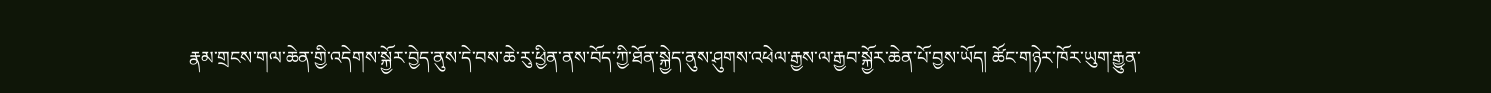རྣམ་གྲངས་གལ་ཆེན་གྱི་འདེགས་སྐྱོར་བྱེད་ནུས་དེ་བས་ཆེ་རུ་ཕྱིན་ནས་བོད་ཀྱི་ཐོན་སྐྱེད་ནུས་ཤུགས་འཕེལ་རྒྱས་ལ་རྒྱབ་སྐྱོར་ཆེན་པོ་བྱས་ཡོད། ཚོང་གཉེར་ཁོར་ཡུག་རྒྱུན་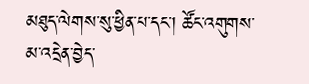མཐུད་ལེགས་སུ་ཕྱིན་པ་དང་། ཚོང་འགུགས་མ་འདྲེན་བྱེད་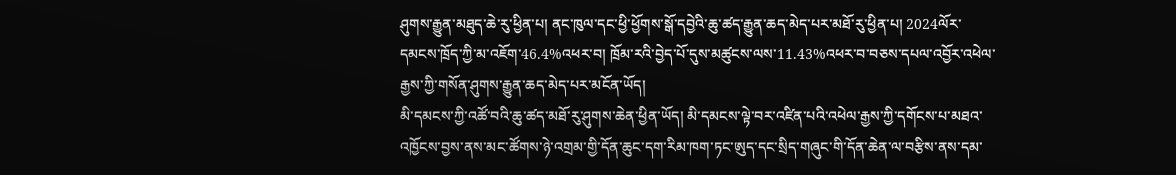ཤུགས་རྒྱུན་མཐུད་ཆེ་རུ་ཕྱིན་པ། ནང་ཁུལ་དང་ཕྱི་ཕྱོགས་སྒོ་དབྱེའི་ཆུ་ཚད་རྒྱུན་ཆད་མེད་པར་མཐོ་རུ་ཕྱིན་པ། 2024ལོར་དམངས་ཁྲོད་ཀྱི་མ་འཇོག་46.4%འཕར་བ། ཁྲོམ་རའི་བྱེད་པོ་དུས་མཚུངས་ལས་11.43%འཕར་བ་བཅས་དཔལ་འབྱོར་འཕེལ་རྒྱས་ཀྱི་གསོན་ཤུགས་རྒྱུན་ཆད་མེད་པར་མངོན་ཡོད།
མི་དམངས་ཀྱི་འཚོ་བའི་ཆུ་ཚད་མཐོ་རུ་ཤུགས་ཆེན་ཕྱིན་ཡོད། མི་དམངས་ལྟེ་བར་འཛིན་པའི་འཕེལ་རྒྱས་ཀྱི་དགོངས་པ་མཐའ་འཁྱོངས་བྱས་ནས་མང་ཚོགས་ཉེ་འགྲམ་གྱི་དོན་ཆུང་དག་རིམ་ཁག་ཏང་ཨུད་དང་སྲིད་གཞུང་གི་དོན་ཆེན་ལ་བརྩིས་ནས་དམ་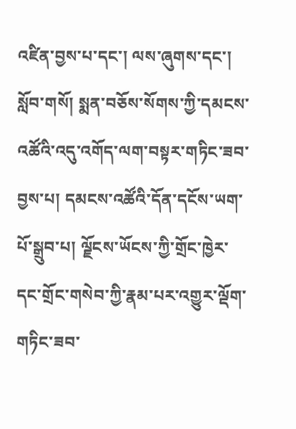འཛིན་བྱས་པ་དང་། ལས་ཞུགས་དང་། སློབ་གསོ། སྨན་བཅོས་སོགས་ཀྱི་དམངས་འཚོའི་འདུ་འགོད་ལག་བསྟར་གཏིང་ཟབ་བྱས་པ། དམངས་འཚོའི་དོན་དངོས་ཡག་པོ་སྒྲུབ་པ། ལྗོངས་ཡོངས་ཀྱི་གྲོང་ཁྱེར་དང་གྲོང་གསེབ་ཀྱི་རྣམ་པར་འགྱུར་ལྡོག་གཏིང་ཟབ་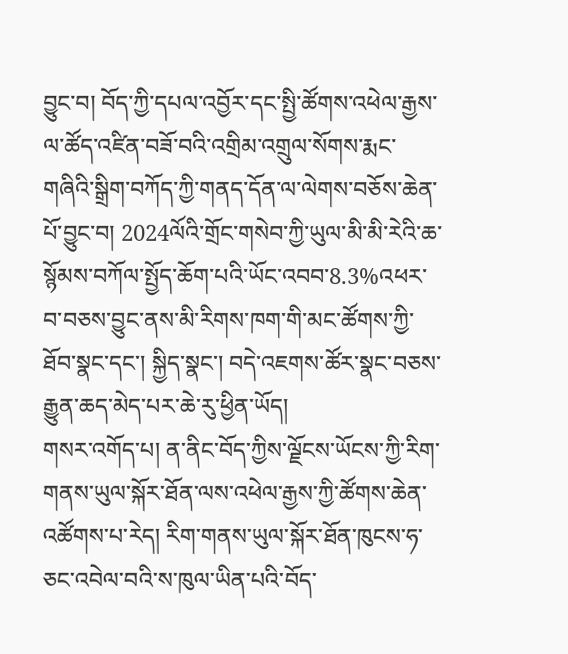བྱུང་བ། བོད་ཀྱི་དཔལ་འབྱོར་དང་སྤྱི་ཚོགས་འཕེལ་རྒྱས་ལ་ཚོད་འཛིན་བཟོ་བའི་འགྲིམ་འགྲུལ་སོགས་རྨང་གཞིའི་སྒྲིག་བཀོད་ཀྱི་གནད་དོན་ལ་ལེགས་བཅོས་ཆེན་པོ་བྱུང་བ། 2024ལོའི་གྲོང་གསེབ་ཀྱི་ཡུལ་མི་མི་རེའི་ཆ་སྙོམས་བཀོལ་སྤྱོད་ཆོག་པའི་ཡོང་འབབ་8.3%འཕར་བ་བཅས་བྱུང་ནས་མི་རིགས་ཁག་གི་མང་ཚོགས་ཀྱི་ཐོབ་སྣང་དང་། སྐྱིད་སྣང་། བདེ་འཇགས་ཚོར་སྣང་བཅས་རྒྱུན་ཆད་མེད་པར་ཆེ་རུ་ཕྱིན་ཡོད།
གསར་འགོད་པ། ན་ནིང་བོད་ཀྱིས་ལྗོངས་ཡོངས་ཀྱི་རིག་གནས་ཡུལ་སྐོར་ཐོན་ལས་འཕེལ་རྒྱས་ཀྱི་ཚོགས་ཆེན་འཚོགས་པ་རེད། རིག་གནས་ཡུལ་སྐོར་ཐོན་ཁུངས་ཧ་ཅང་འབེལ་བའི་ས་ཁུལ་ཡིན་པའི་བོད་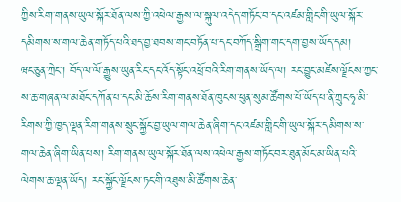ཀྱིས་རིག་གནས་ཡུལ་སྐོར་ཐོན་ལས་ཀྱི་འཕེལ་རྒྱས་ལ་སྐུལ་འདེད་གཏོང་བ་དང་འཛམ་གླིང་གི་ཡུལ་སྐོར་དམིགས་ས་གལ་ཆེན་གཏོད་པའི་ཐད་བྱ་ཐབས་གང་བཏོན་པ་དང་བཀོད་སྒྲིག་གང་དག་བྱས་ཡོད་དམ།
ཝང་ཅུན་ཀྲེང་། བོད་ལ་ལོ་རྒྱུས་ཡུན་རིང་དང་འོད་སྟོང་འཕྲོ་བའི་རིག་གནས་ཡོད་ལ། རང་བྱུང་མཛེས་ལྗོངས་ཀྱང་ས་ཆ་གཞན་ལ་མཐོང་དཀོན་པ་དང་མི་ཆོས་རིག་གནས་ཐོན་ཁུངས་ཕུན་སུམ་ཚོགས་པོ་ཡོད་པ་ནི་ཀྲུང་ཧྭ་མི་རིགས་ཀྱི་ཁྱད་ལྡན་རིག་གནས་སྲུང་སྐྱོང་བྱ་ཡུལ་གལ་ཆེན་ཞིག་དང་འཛམ་གླིང་གི་ཡུལ་སྐོར་དམིགས་ས་གལ་ཆེན་ཞིག་ཡིན་པས། རིག་གནས་ཡུལ་སྐོར་ཐོན་ལས་འཕེལ་རྒྱས་གཏོང་བར་ཐུན་མོང་མ་ཡིན་པའི་ལེགས་ཆ་ལྡན་ཡོད། རང་སྐྱོང་ལྗོངས་ཏང་གི་འཐུས་མི་ཚོགས་ཆེན་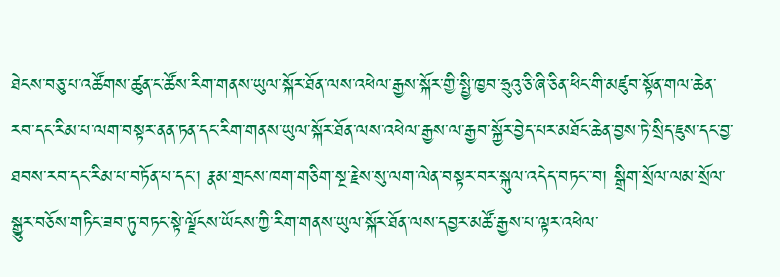ཐེངས་བཅུ་པ་འཚོགས་ཚུན་ང་ཚོས་རིག་གནས་ཡུལ་སྐོར་ཐོན་ལས་འཕེལ་རྒྱས་སྐོར་གྱི་སྤྱི་ཁྱབ་ཧྲུའུ་ཅི་ཞི་ཅིན་ཕིང་གི་མཛུབ་སྟོན་གལ་ཆེན་རབ་དང་རིམ་པ་ལག་བསྟར་ནན་ཏན་དང་རིག་གནས་ཡུལ་སྐོར་ཐོན་ལས་འཕེལ་རྒྱས་ལ་རྒྱབ་སྐྱོར་བྱེད་པར་མཐོང་ཆེན་བྱས་ཏེ་སྲིད་ཇུས་དང་བྱ་ཐབས་རབ་དང་རིམ་པ་བཏོན་པ་དང་། རྣམ་གྲངས་ཁག་གཅིག་སྔ་རྗེས་སུ་ལག་ལེན་བསྟར་བར་སྐུལ་འདེད་བཏང་་བ། སྒྲིག་སྲོལ་ལམ་སྲོལ་སྒྱུར་བཅོས་གཏིང་ཟབ་ཏུ་བཏང་སྟེ་ལྗོངས་ཡོངས་ཀྱི་རིག་གནས་ཡུལ་སྐོར་ཐོན་ལས་དབྱར་མཚོ་རྒྱས་པ་ལྟར་འཕེལ་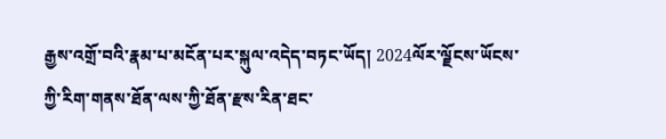རྒྱས་འགྲོ་བའི་རྣམ་པ་མངོན་པར་སྐུལ་འདེད་བཏང་ཡོད། 2024ལོར་ལྗོངས་ཡོངས་ཀྱི་རིག་གནས་ཐོན་ལས་ཀྱི་ཐོན་རྫས་རིན་ཐང་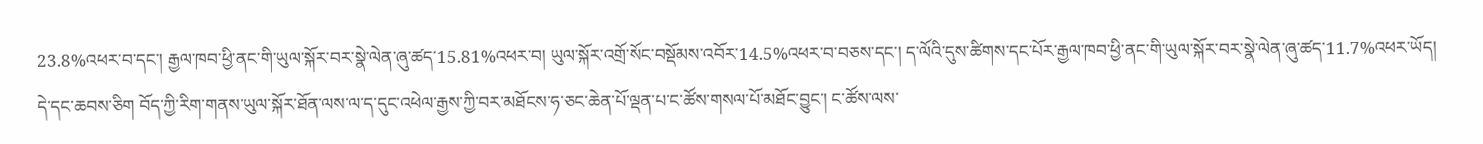23.8%འཕར་བ་དང་། རྒྱལ་ཁབ་ཕྱི་ནང་གི་ཡུལ་སྐོར་བར་སྣེ་ལེན་ཞུ་ཚད་15.81%འཕར་བ། ཡུལ་སྐོར་འགྲོ་སོང་བསྡོམས་འབོར་14.5%འཕར་བ་བཅས་དང་། ད་ལོའི་དུས་ཚིགས་དང་པོར་རྒྱལ་ཁབ་ཕྱི་ནང་གི་ཡུལ་སྐོར་བར་སྣེ་ལེན་ཞུ་ཚད་11.7%འཕར་ཡོད།
དེ་དང་ཆབས་ཅིག བོད་ཀྱི་རིག་གནས་ཡུལ་སྐོར་ཐོན་ལས་ལ་ད་དུང་འཕེལ་རྒྱས་ཀྱི་བར་མཐོངས་ཧ་ཅང་ཆེན་པོ་ལྡན་པ་ང་ཚོས་གསལ་པོ་མཐོང་བྱུང་། ང་ཚོས་ལས་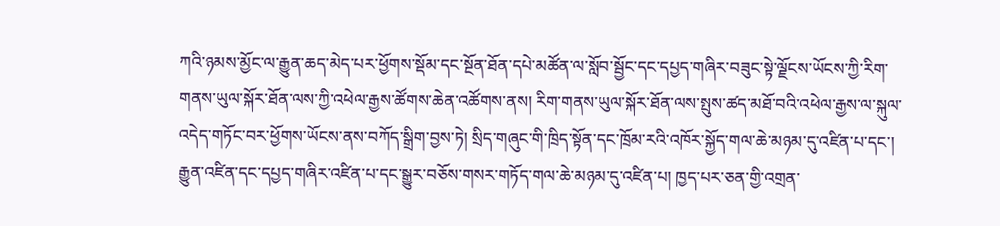ཀའི་ཉམས་མྱོང་ལ་རྒྱུན་ཆད་མེད་པར་ཕྱོགས་སྡོམ་དང་སྔོན་ཐོན་དཔེ་མཚོན་ལ་སློབ་སྦྱོང་དང་དཔྱད་གཞིར་བཟུང་སྟེ་ལྗོངས་ཡོངས་ཀྱི་རིག་གནས་ཡུལ་སྐོར་ཐོན་ལས་ཀྱི་འཕེལ་རྒྱས་ཚོགས་ཆེན་འཚོགས་ནས། རིག་གནས་ཡུལ་སྐོར་ཐོན་ལས་སྤུས་ཚད་མཐོ་བའི་འཕེལ་རྒྱས་ལ་སྐུལ་འདེད་གཏོང་བར་ཕྱོགས་ཡོངས་ནས་བཀོད་སྒྲིག་བྱས་ཏེ། སྲིད་གཞུང་གི་ཁྲིད་སྟོན་དང་ཁྲོམ་རའི་འཁོར་སྐྱོད་གལ་ཆེ་མཉམ་དུ་འཛིན་པ་དང་། རྒྱུན་འཛིན་དང་དཔྱད་གཞིར་འཛིན་པ་དང་སྒྱུར་བཅོས་གསར་གཏོད་གལ་ཆེ་མཉམ་དུ་འཛིན་པ། ཁྱད་པར་ཅན་གྱི་འགྲན་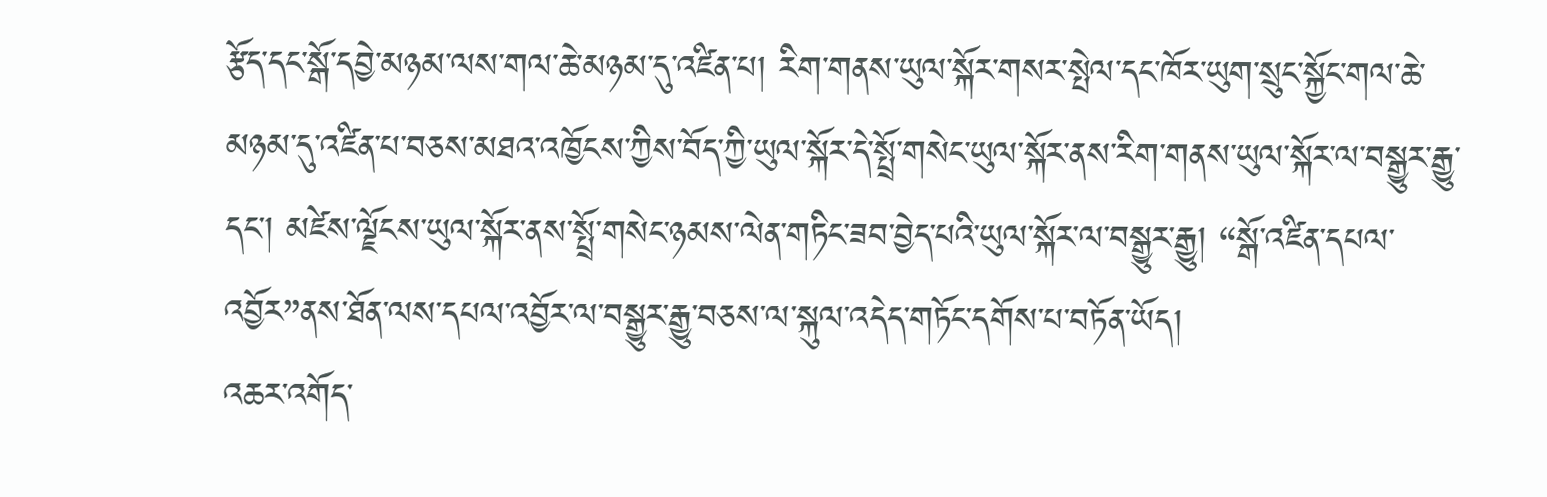རྩོད་དང་སྒོ་དབྱེ་མཉམ་ལས་གལ་ཆེ་མཉམ་དུ་འཛིན་པ། རིག་གནས་ཡུལ་སྐོར་གསར་སྤེལ་དང་ཁོར་ཡུག་སྲུང་སྐྱོང་གལ་ཆེ་མཉམ་དུ་འཛིན་པ་བཅས་མཐའ་འཁྱོངས་ཀྱིས་བོད་ཀྱི་ཡུལ་སྐོར་དེ་སྤྲོ་གསེང་ཡུལ་སྐོར་ནས་རིག་གནས་ཡུལ་སྐོར་ལ་བསྒྱུར་རྒྱུ་དང་། མཛེས་ལྗོངས་ཡུལ་སྐོར་ནས་སྤྲོ་གསེང་ཉམས་ལེན་གཏིང་ཟབ་བྱེད་པའི་ཡུལ་སྐོར་ལ་བསྒྱུར་རྒྱུ། “སྒོ་འཛིན་དཔལ་འབྱོར”ནས་ཐོན་ལས་དཔལ་འབྱོར་ལ་བསྒྱུར་རྒྱུ་བཅས་ལ་སྐུལ་འདེད་གཏོང་དགོས་པ་བཏོན་ཡོད།
འཆར་འགོད་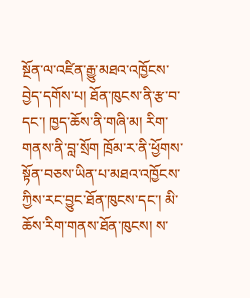སྔོན་ལ་འཛིན་རྒྱུ་མཐའ་འཁྱོངས་བྱེད་དགོས་པ། ཐོན་ཁུངས་ནི་རྩ་བ་དང་། ཁྱད་ཆོས་ནི་གཞི་མ། རིག་གནས་ནི་བླ་སྲོག ཁྲོམ་ར་ནི་ཕྱོགས་སྟོན་བཅས་ཡིན་པ་མཐའ་འཁྱོངས་ཀྱིས་རང་བྱུང་ཐོན་ཁུངས་དང་། མི་ཆོས་རིག་གནས་ཐོན་ཁུངས། ས་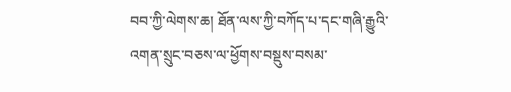བབ་ཀྱི་ལེགས་ཆ། ཐོན་ལས་ཀྱི་བཀོད་པ་དང་གཞི་རྒྱུའི་འགན་སྲུང་བཅས་ལ་ཕྱོགས་བསྡུས་བསམ་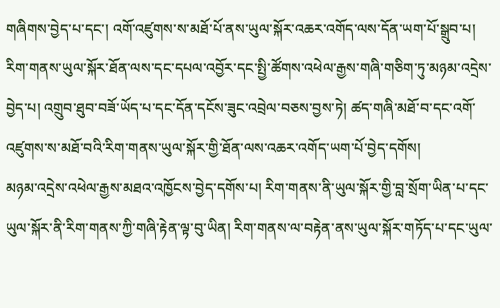གཞིགས་བྱེད་པ་དང་། འགོ་འཛུགས་ས་མཐོ་པོ་ནས་ཡུལ་སྐོར་འཆར་འགོད་ལས་དོན་ཡག་པོ་སྒྲུབ་པ། རིག་གནས་ཡུལ་སྐོར་ཐོན་ལས་དང་དཔལ་འབྱོར་དང་སྤྱི་ཚོགས་འཕེལ་རྒྱས་གཞི་གཅིག་ཏུ་མཉམ་འདྲེས་བྱེད་པ། འགྲུབ་ཐུབ་བཟོ་ཡོད་པ་དང་དོན་དངོས་ཟུང་འབྲེལ་བཅས་བྱས་ཏེ། ཚད་གཞི་མཐོ་བ་དང་འགོ་འཛུགས་ས་མཐོ་བའི་རིག་གནས་ཡུལ་སྐོར་གྱི་ཐོན་ལས་འཆར་འགོད་ཡག་པོ་བྱེད་དགོས།
མཉམ་འདྲེས་འཕེལ་རྒྱས་མཐའ་འཁྱོངས་བྱེད་དགོས་པ། རིག་གནས་ནི་ཡུལ་སྐོར་གྱི་བླ་སྲོག་ཡིན་པ་དང་ཡུལ་སྐོར་ནི་རིག་གནས་ཀྱི་གཞི་རྟེན་ལྟ་བུ་ཡིན། རིག་གནས་ལ་བརྟེན་ནས་ཡུལ་སྐོར་གཏོད་པ་དང་ཡུལ་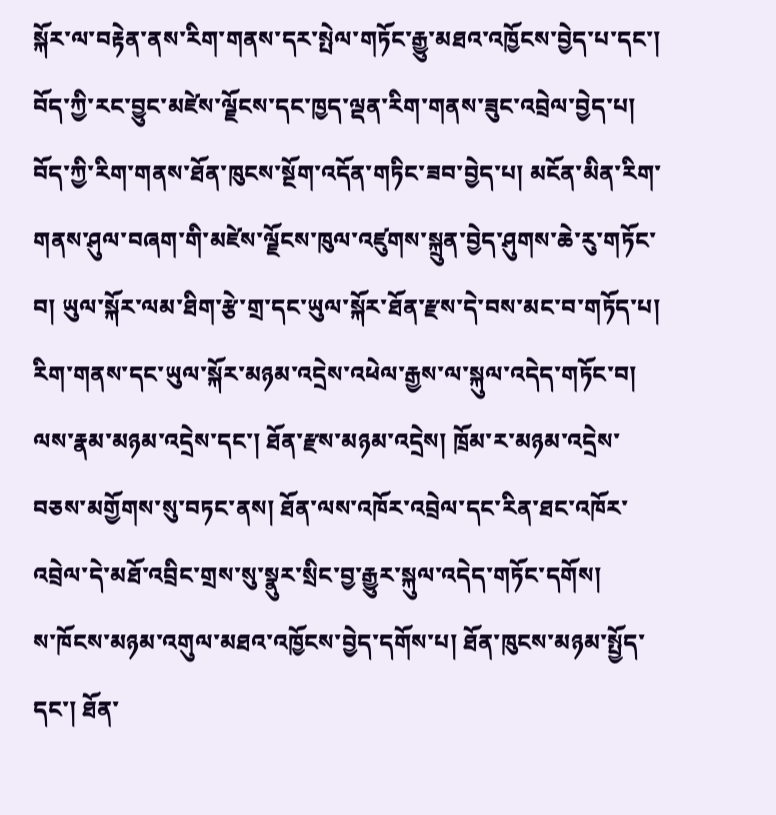སྐོར་ལ་བརྟེན་ནས་རིག་གནས་དར་སྤེལ་གཏོང་རྒྱུ་མཐའ་འཁྱོངས་བྱེད་པ་དང་། བོད་ཀྱི་རང་བྱུང་མཛེས་ལྗོངས་དང་ཁྱད་ལྡན་རིག་གནས་ཟུང་འབྲེལ་བྱེད་པ། བོད་ཀྱི་རིག་གནས་ཐོན་ཁུངས་སྔོག་འདོན་གཏིང་ཟབ་བྱེད་པ། མངོན་མིན་རིག་གནས་ཤུལ་བཞག་གི་མཛེས་ལྗོངས་ཁུལ་འཛུགས་སྐྲུན་བྱེད་ཤུགས་ཆེ་རུ་གཏོང་བ། ཡུལ་སྐོར་ལམ་ཐིག་རྩེ་གྲ་དང་ཡུལ་སྐོར་ཐོན་རྫས་དེ་བས་མང་བ་གཏོད་པ། རིག་གནས་དང་ཡུལ་སྐོར་མཉམ་འདྲེས་འཕེལ་རྒྱས་ལ་སྐུལ་འདེད་གཏོང་བ། ལས་རྣམ་མཉམ་འདྲེས་དང་། ཐོན་རྫས་མཉམ་འདྲེས། ཁྲོམ་ར་མཉམ་འདྲེས་བཅས་མགྱོགས་སུ་བཏང་ནས། ཐོན་ལས་འཁོར་འབྲེལ་དང་རིན་ཐང་འཁོར་འབྲེལ་དེ་མཐོ་འབྲིང་གྲས་སུ་སྣུར་སྲིང་བྱ་རྒྱུར་སྐུལ་འདེད་གཏོང་དགོས།
ས་ཁོངས་མཉམ་འགུལ་མཐའ་འཁྱོངས་བྱེད་དགོས་པ། ཐོན་ཁུངས་མཉམ་སྤྱོད་དང་། ཐོན་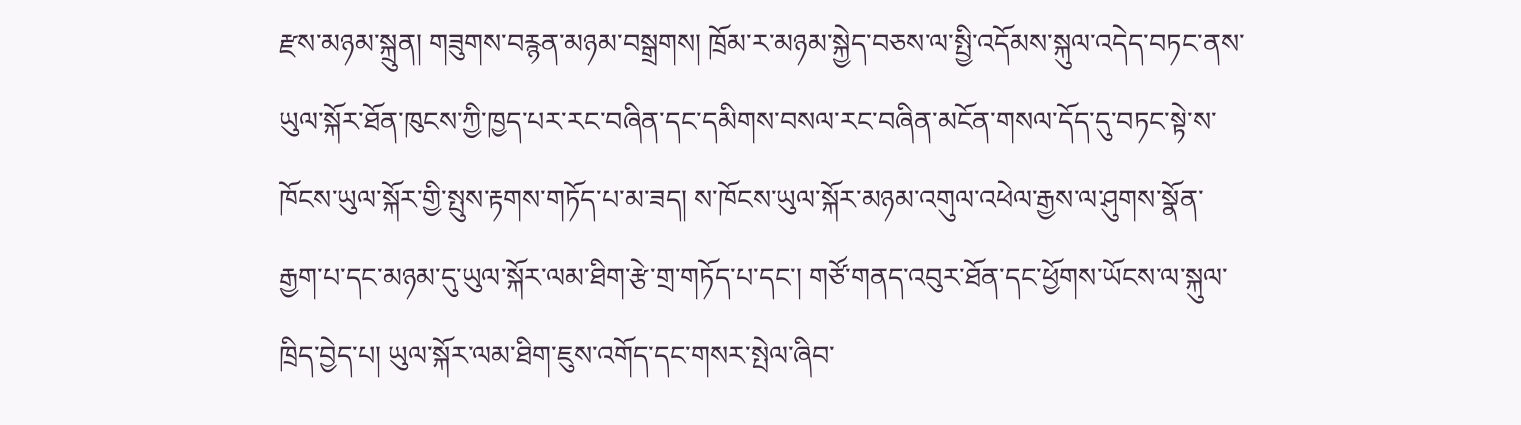རྫས་མཉམ་སྐྲུན། གཟུགས་བརྙན་མཉམ་བསྒྲགས། ཁྲོམ་ར་མཉམ་སྐྱེད་བཅས་ལ་སྤྱི་འདོམས་སྐུལ་འདེད་བཏང་ནས་ཡུལ་སྐོར་ཐོན་ཁུངས་ཀྱི་ཁྱད་པར་རང་བཞིན་དང་དམིགས་བསལ་རང་བཞིན་མངོན་གསལ་དོད་དུ་བཏང་སྟེ་ས་ཁོངས་ཡུལ་སྐོར་གྱི་སྤུས་རྟགས་གཏོད་པ་མ་ཟད། ས་ཁོངས་ཡུལ་སྐོར་མཉམ་འགུལ་འཕེལ་རྒྱས་ལ་ཤུགས་སྣོན་རྒྱག་པ་དང་མཉམ་དུ་ཡུལ་སྐོར་ལམ་ཐིག་རྩེ་གྲ་གཏོད་པ་དང་། གཙོ་གནད་འབུར་ཐོན་དང་ཕྱོགས་ཡོངས་ལ་སྐུལ་ཁྲིད་བྱེད་པ། ཡུལ་སྐོར་ལམ་ཐིག་ཇུས་འགོད་དང་གསར་སྤེལ་ཞིབ་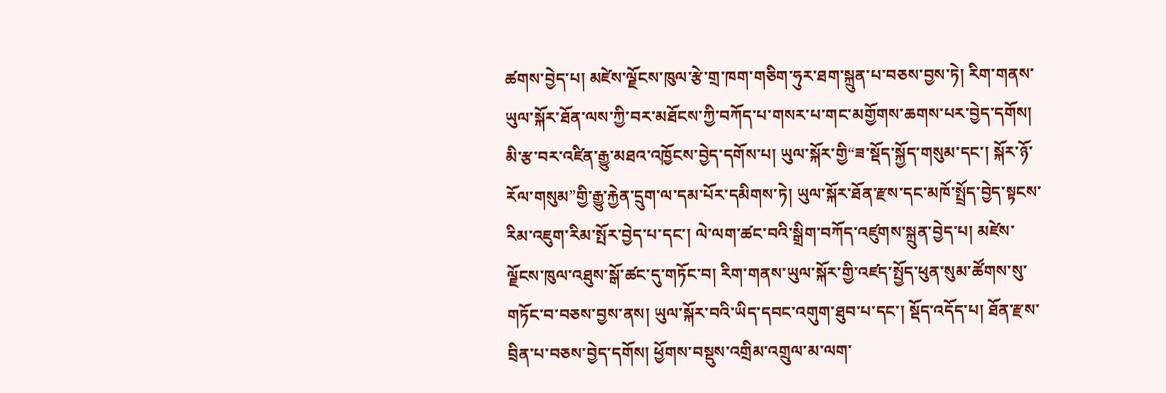ཚགས་བྱེད་པ། མཛེས་ལྗོངས་ཁུལ་རྩེ་གྲ་ཁག་གཅིག་ཧུར་ཐག་སྐྲུན་པ་བཅས་བྱས་ཏེ། རིག་གནས་ཡུལ་སྐོར་ཐོན་ལས་ཀྱི་བར་མཐོངས་ཀྱི་བཀོད་པ་གསར་པ་གང་མགྱོགས་ཆགས་པར་བྱེད་དགོས།
མི་རྩ་བར་འཛིན་རྒྱུ་མཐའ་འཁྱོངས་བྱེད་དགོས་པ། ཡུལ་སྐོར་གྱི“ཟ་སྡོད་སྐྱོད་གསུམ་དང་། སྐོར་ཉོ་རོལ་གསུམ”གྱི་རྒྱུ་རྐྱེན་དྲུག་ལ་དམ་པོར་དམིགས་ཏེ། ཡུལ་སྐོར་ཐོན་རྫས་དང་མཁོ་སྤྲོད་བྱེད་སྟངས་རིམ་འཇུག་རིམ་སྤོར་བྱེད་པ་དང་། ལེ་ལག་ཚང་བའི་སྒྲིག་བཀོད་འཛུགས་སྐྲུན་བྱེད་པ། མཛེས་ལྗོངས་ཁུལ་འཐུས་སྒོ་ཚང་དུ་གཏོང་བ། རིག་གནས་ཡུལ་སྐོར་གྱི་འཛད་སྤྱོད་ཕུན་སུམ་ཚོགས་སུ་གཏོང་བ་བཅས་བྱས་ནས། ཡུལ་སྐོར་བའི་ཡིད་དབང་འགུག་ཐུབ་པ་དང་། སྡོད་འདོད་པ། ཐོན་རྫས་བྲིན་པ་བཅས་བྱེད་དགོས། ཕྱོགས་བསྡུས་འགྲིམ་འགྲུལ་མ་ལག་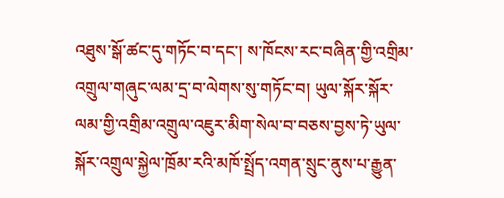འཐུས་སྒོ་ཚང་དུ་གཏོང་བ་དང་། ས་ཁོངས་རང་བཞིན་གྱི་འགྲིམ་འགྲུལ་གཞུང་ལམ་དྲ་བ་ལེགས་སུ་གཏོང་བ། ཡུལ་སྐོར་སྐོར་ལམ་གྱི་འགྲིམ་འགྲུལ་འཇུར་མིག་སེལ་བ་བཅས་བྱས་ཏེ་ཡུལ་སྐོར་འགྲུལ་སྐྱེལ་ཁྲོམ་རའི་མཁོ་སྤྲོད་འགན་སྲུང་ནུས་པ་རྒྱུན་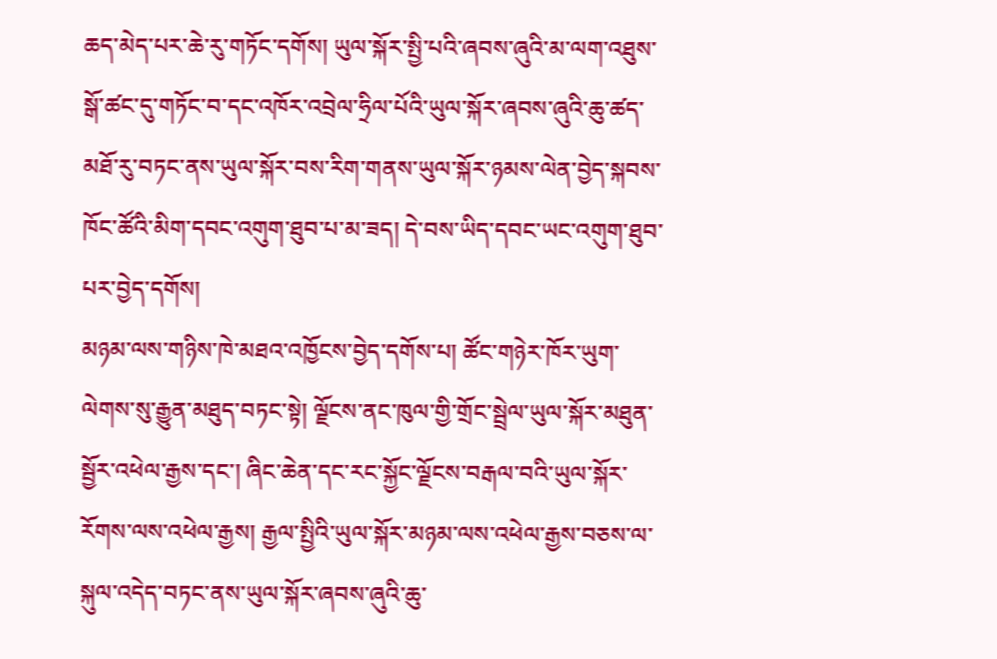ཆད་མེད་པར་ཆེ་རུ་གཏོང་དགོས། ཡུལ་སྐོར་སྤྱི་པའི་ཞབས་ཞུའི་མ་ལག་འཐུས་སྒོ་ཚང་དུ་གཏོང་བ་དང་འཁོར་འབྲེལ་ཧྲིལ་པོའི་ཡུལ་སྐོར་ཞབས་ཞུའི་ཆུ་ཚད་མཐོ་རུ་བཏང་ནས་ཡུལ་སྐོར་བས་རིག་གནས་ཡུལ་སྐོར་ཉམས་ལེན་བྱེད་སྐབས་ཁོང་ཚོའི་མིག་དབང་འགུག་ཐུབ་པ་མ་ཟད། དེ་བས་ཡིད་དབང་ཡང་འགུག་ཐུབ་པར་བྱེད་དགོས།
མཉམ་ལས་གཉིས་ཁེ་མཐའ་འཁྱོངས་བྱེད་དགོས་པ། ཚོང་གཉེར་ཁོར་ཡུག་ལེགས་སུ་རྒྱུན་མཐུད་བཏང་སྟེ། ལྗོངས་ནང་ཁུལ་གྱི་གྲོང་སྦྲེལ་ཡུལ་སྐོར་མཐུན་སྦྱོར་འཕེལ་རྒྱས་དང་། ཞིང་ཆེན་དང་རང་སྐྱོང་ལྗོངས་བརྒལ་བའི་ཡུལ་སྐོར་རོགས་ལས་འཕེལ་རྒྱས། རྒྱལ་སྤྱིའི་ཡུལ་སྐོར་མཉམ་ལས་འཕེལ་རྒྱས་བཅས་ལ་སྐུལ་འདེད་བཏང་ནས་ཡུལ་སྐོར་ཞབས་ཞུའི་ཆུ་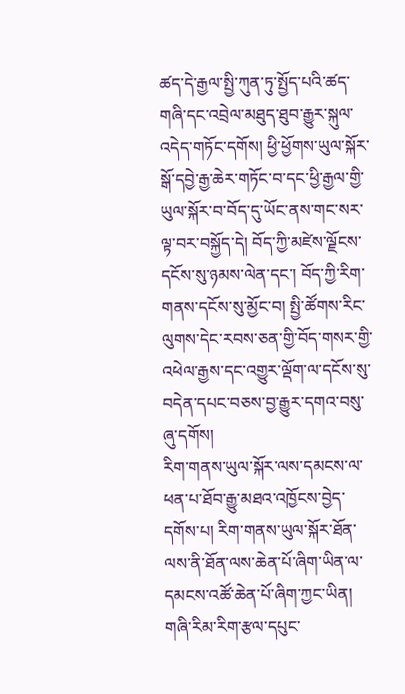ཚད་དེ་རྒྱལ་སྤྱི་ཀུན་ཏུ་སྤྱོད་པའི་ཚད་གཞི་དང་འབྲེལ་མཐུད་ཐུབ་རྒྱུར་སྐུལ་འདེད་གཏོང་དགོས། ཕྱི་ཕྱོགས་ཡུལ་སྐོར་སྒོ་དབྱེ་རྒྱ་ཆེར་གཏོང་བ་དང་ཕྱི་རྒྱལ་གྱི་ཡུལ་སྐོར་བ་བོད་དུ་ཡོང་ནས་གང་སར་ལྟ་བར་བསྐྱོད་དེ། བོད་ཀྱི་མཛེས་ལྗོངས་དངོས་སུ་ཉམས་ལེན་དང་། བོད་ཀྱི་རིག་གནས་དངོས་སུ་མྱོང་བ། སྤྱི་ཚོགས་རིང་ལུགས་དེང་རབས་ཅན་གྱི་བོད་གསར་གྱི་འཕེལ་རྒྱས་དང་འགྱུར་ལྡོག་ལ་དངོས་སུ་བདེན་དཔང་བཅས་བྱ་རྒྱུར་དགའ་བསུ་ཞུ་དགོས།
རིག་གནས་ཡུལ་སྐོར་ལས་དམངས་ལ་ཕན་པ་ཐོབ་རྒྱུ་མཐའ་འཁྱོངས་བྱེད་དགོས་པ། རིག་གནས་ཡུལ་སྐོར་ཐོན་ལས་ནི་ཐོན་ལས་ཆེན་པོ་ཞིག་ཡིན་ལ་དམངས་འཚོ་ཆེན་པོ་ཞིག་ཀྱང་ཡིན། གཞི་རིམ་རིག་རྩལ་དཔུང་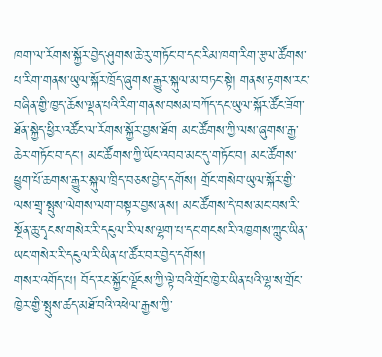ཁག་ལ་རོགས་སྐྱོར་བྱེད་ཤུགས་ཆེ་རུ་གཏོང་བ་དང་རིམ་ཁག་རིག་རྩལ་ཚོགས་པ་རིག་གནས་ཡུལ་སྐོར་ཁྲོད་ཞུགས་རྒྱུར་སྐུལ་མ་བཏང་སྟེ། གནས་རྟགས་རང་བཞིན་གྱི་ཁྱད་ཆོས་ལྡན་པའི་རིག་གནས་བསམ་བཀོད་དང་ཡུལ་སྐོར་ཚོང་ཟོག་ཐོན་སྐྱེད་ཕྱིར་འཚོང་ལ་རོགས་སྐྱོར་བྱས་ཐོག མང་ཚོགས་ཀྱི་ལས་ཞུགས་རྒྱ་ཆེར་གཏོང་བ་དང་། མང་ཚོགས་ཀྱི་ཡོང་འབབ་མང་དུ་གཏོང་བ། མང་ཚོགས་ཕྱུག་པོ་ཆགས་རྒྱུར་སྐུལ་ཁྲིད་བཅས་བྱེད་དགོས། གྲོང་གསེབ་ཡུལ་སྐོར་གྱི་ལས་གྲྭ་སྤུས་ལེགས་ལག་བསྟར་བྱས་ནས། མང་ཚོགས་དེ་བས་མང་བས་རི་སྔོན་ཆུ་དྭངས་གསེར་རི་དངུལ་རི་ལས་ལྷག་པ་དང་གངས་རི་འཁྱགས་ཀླུང་ཡིན་ཡང་གསེར་རི་དངུལ་རི་ཡིན་པ་ཚོར་བར་བྱེད་དགོས།
གསར་འགོད་པ། བོད་རང་སྐྱོང་ལྗོངས་ཀྱི་ལྟེ་བའི་གྲོང་ཁྱེར་ཡིན་པའི་ལྷ་ས་གྲོང་ཁྱེར་གྱི་སྤུས་ཚད་མཐོ་བའི་འཕེལ་རྒྱས་ཀྱི་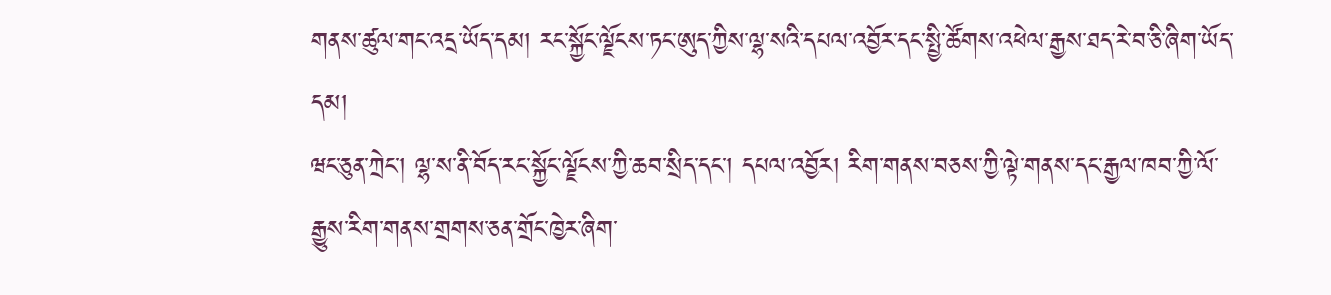གནས་ཚུལ་གང་འདྲ་ཡོད་དམ། རང་སྐྱོང་ལྗོངས་ཏང་ཨུད་ཀྱིས་ལྷ་སའི་དཔལ་འབྱོར་དང་སྤྱི་ཚོགས་འཕེལ་རྒྱས་ཐད་རེ་བ་ཅི་ཞིག་ཡོད་དམ།
ཝང་ཅུན་ཀྲེང་། ལྷ་ས་ནི་བོད་རང་སྐྱོང་ལྗོངས་ཀྱི་ཆབ་སྲིད་དང་། དཔལ་འབྱོར། རིག་གནས་བཅས་ཀྱི་ལྟེ་གནས་དང་རྒྱལ་ཁབ་ཀྱི་ལོ་རྒྱུས་རིག་གནས་གྲགས་ཅན་གྲོང་ཁྱེར་ཞིག་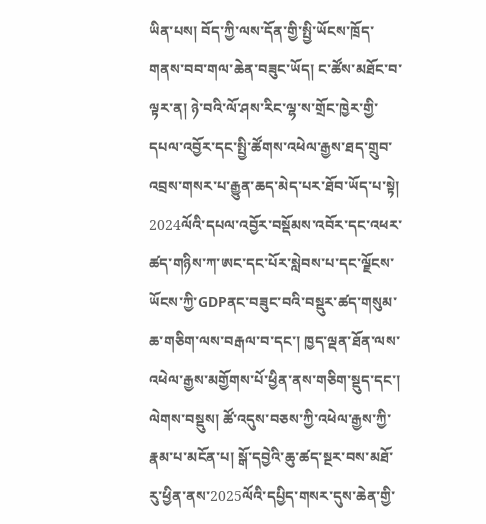ཡིན་པས། བོད་ཀྱི་ལས་དོན་གྱི་སྤྱི་ཡོངས་ཁྲོད་གནས་བབ་གལ་ཆེན་བཟུང་ཡོད། ང་ཚོས་མཐོང་བ་ལྟར་ན། ཉེ་བའི་ལོ་ཤས་རིང་ལྷ་ས་གྲོང་ཁྱེར་གྱི་དཔལ་འབྱོར་དང་སྤྱི་ཚོགས་འཕེལ་རྒྱས་ཐད་གྲུབ་འབྲས་གསར་པ་རྒྱུན་ཆད་མེད་པར་ཐོབ་ཡོད་པ་སྟེ། 2024ལོའི་དཔལ་འབྱོར་བསྡོམས་འབོར་དང་འཕར་ཚད་གཉིས་ཀ་ཨང་དང་པོར་སླེབས་པ་དང་ལྗོངས་ཡོངས་ཀྱི་GDPནང་བཟུང་བའི་བསྡུར་ཚད་གསུམ་ཆ་གཅིག་ལས་བརྒལ་བ་དང་། ཁྱད་ལྡན་ཐོན་ལས་འཕེལ་རྒྱས་མགྱོགས་པོ་ཕྱིན་ནས་གཅིག་སྡུད་དང་། ལེགས་བསྡུས། ཚོ་འདུས་བཅས་ཀྱི་འཕེལ་རྒྱས་ཀྱི་རྣམ་པ་མངོན་པ། སྒོ་དབྱེའི་ཆུ་ཚད་སྔར་བས་མཐོ་རུ་ཕྱིན་ནས་2025ལོའི་དཔྱིད་གསར་དུས་ཆེན་གྱི་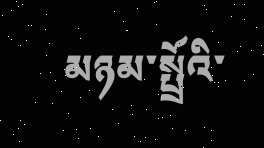མཉམ་སྤྲོའི་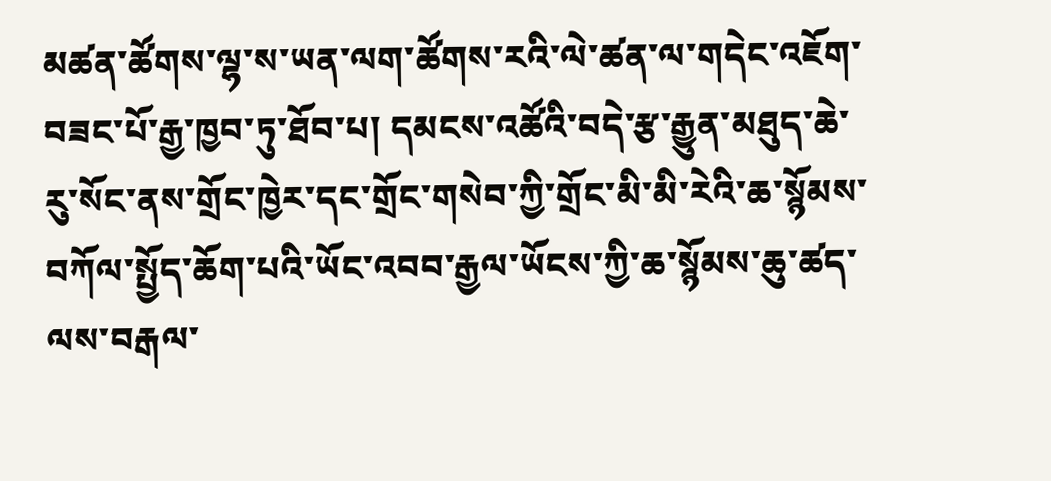མཚན་ཚོགས་ལྷ་ས་ཡན་ལག་ཚོགས་རའི་ལེ་ཚན་ལ་གདེང་འཇོག་བཟང་པོ་རྒྱ་ཁྱབ་ཏུ་ཐོབ་པ། དམངས་འཚོའི་བདེ་རྩ་རྒྱུན་མཐུད་ཆེ་རུ་སོང་ནས་གྲོང་ཁྱེར་དང་གྲོང་གསེབ་ཀྱི་གྲོང་མི་མི་རེའི་ཆ་སྙོམས་བཀོལ་སྤྱོད་ཆོག་པའི་ཡོང་འབབ་རྒྱལ་ཡོངས་ཀྱི་ཆ་སྙོམས་ཆུ་ཚད་ལས་བརྒལ་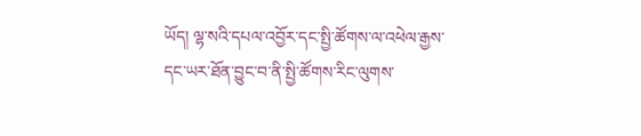ཡོད། ལྷ་སའི་དཔལ་འབྱོར་དང་སྤྱི་ཚོགས་ལ་འཕེལ་རྒྱས་དང་ཡར་ཐོན་བྱུང་བ་ནི་སྤྱི་ཚོགས་རིང་ལུགས་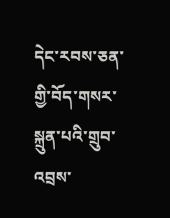དེང་རབས་ཅན་གྱི་བོད་གསར་སྐྲུན་པའི་གྲུབ་འབྲས་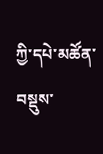ཀྱི་དཔེ་མཚོན་བསྡུས་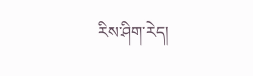རིས་ཤིག་རེད།